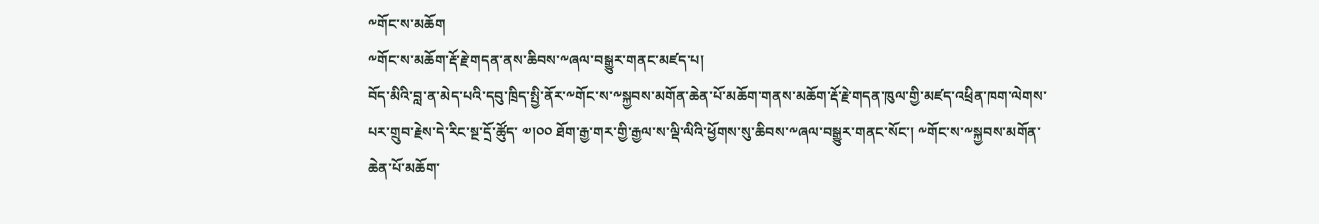༸གོང་ས་མཆོག
༸གོང་ས་མཆོག་རྡོ་རྗེ་གདན་ནས་ཆིབས་༸ཞལ་བསྒྱུར་གནང་མཛད་པ།
བོད་མིའི་བླ་ན་མེད་པའི་དབུ་ཁྲིད་སྤྱི་ནོར་༸གོང་ས་༸སྐྱབས་མགོན་ཆེན་པོ་མཆོག་གནས་མཆོག་རྡོ་རྗེ་གདན་ཁུལ་གྱི་མཛད་འཕྲིན་ཁག་ལེགས་པར་གྲུབ་རྗེས་དེ་རིང་སྔ་དྲོ་ཚོུད་ ༧།༠༠ ཐོག་རྒྱ་གར་གྱི་རྒྱལ་ས་ལྡི་ལིའི་ཕྱོགས་སུ་ཆིབས་༸ཞལ་བསྒྱུར་གནང་སོང་། ༸གོང་ས་༸སྐྱབས་མགོན་ཆེན་པོ་མཆོག་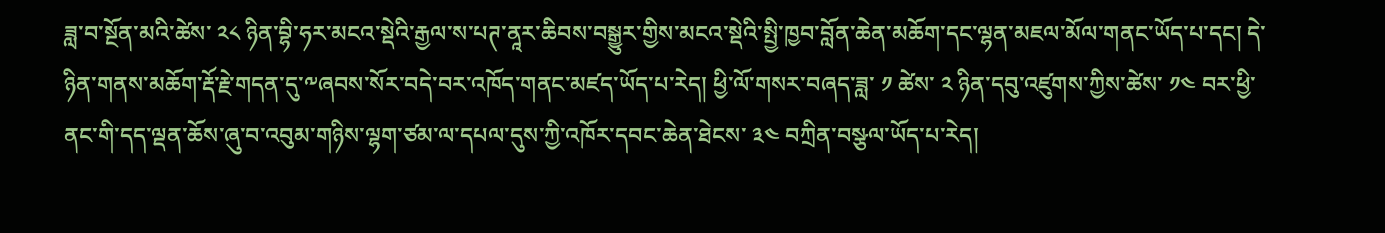ཟླ་བ་སྔོན་མའི་ཚེས་ ༢༨ ཉིན་བྷི་ཧར་མངའ་སྡེའི་རྒྱལ་ས་པཊ་ནཱར་ཆིབས་བསྒྱུར་གྱིས་མངའ་སྡེའི་སྤྱི་ཁྱབ་བློན་ཆེན་མཆོག་དང་ལྷན་མཇལ་མོལ་གནང་ཡོད་པ་དང། དེ་ཉིན་གནས་མཆོག་རྡོ་རྗེ་གདན་དུ་༸ཞབས་སོར་བདེ་བར་འཁོད་གནང་མཛད་ཡོད་པ་རེད། ཕྱི་ལོ་གསར་བཞད་ཟླ་ ༡ ཚེས་ ༢ ཉིན་དབུ་འཛུགས་ཀྱིས་ཚེས་ ༡༤ བར་ཕྱི་ནང་གི་དད་ལྡན་ཆོས་ཞུ་བ་འབུམ་གཉིས་ལྷག་ཙམ་ལ་དཔལ་དུས་ཀྱི་འཁོར་དབང་ཆེན་ཐེངས་ ༣༤ བཀྲིན་བསྩལ་ཡོད་པ་རེད།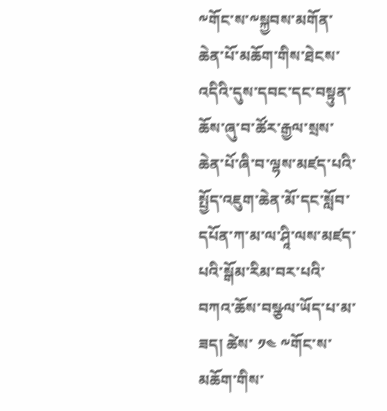༸གོང་ས་༸སྐྱབས་མགོན་ཆེན་པོ་མཆོག་གིས་ཐེངས་འདིའི་དུས་དབང་དང་བསྟུན་ཆོས་ཞུ་བ་ཚོར་རྒྱལ་སྲས་ཆེན་པོ་ཞི་བ་ལྷས་མཛད་པའི་སྤྱོད་འཇུག་ཆེན་མོ་དང་སློབ་དཔོན་ཀ་མ་ལ་ཤཱི་ལས་མཛད་པའི་སྒོམ་རིམ་བར་པའི་བཀའ་ཆོས་བསྩལ་ཡོད་པ་མ་ཟད། ཚེས་ ༡༤ ༸གོང་ས་མཆོག་གིས་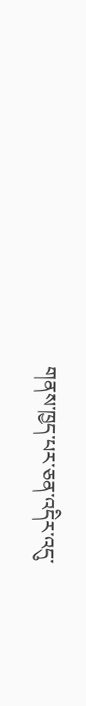གནས་ཁྱད་པར་ཅན་འདིར་འདུ་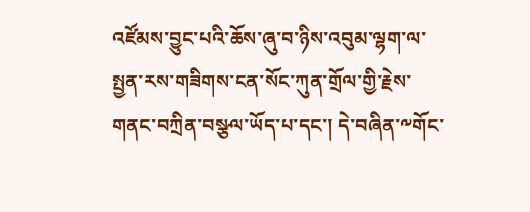འཛོམས་བྱུང་པའི་ཆོས་ཞུ་བ་ཉིས་འབུམ་ལྷག་ལ་སྤྱན་རས་གཟིགས་ངན་སོང་ཀུན་གྲོལ་གྱི་རྗེས་གནང་བཀྲིན་བསྩལ་ཡོད་པ་དང་། དེ་བཞིན་༸གོང་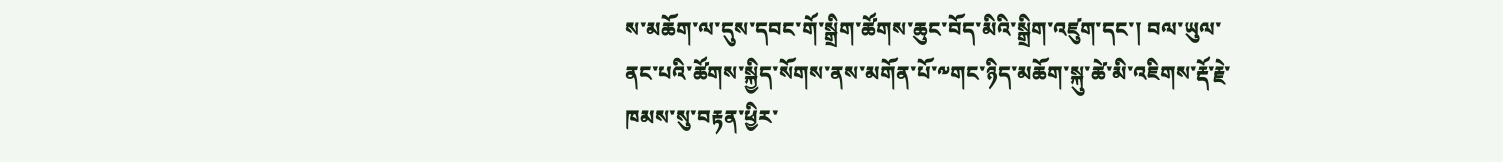ས་མཆོག་ལ་དུས་དབང་གོ་སྒྲིག་ཚོགས་ཆུང་བོད་མིའི་སྒྲིག་འཛུག་དང་། བལ་ཡུལ་ནང་པའི་ཚོགས་སྐྱིད་སོགས་ནས་མགོན་པོ་༸གང་ཉིད་མཆོག་སྐུ་ཚེ་མི་འཇིགས་རྡོ་རྗེ་ཁམས་སུ་བརྟན་ཕྱིར་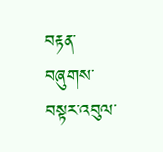བརྟན་བཞུགས་བསྟར་འབུལ་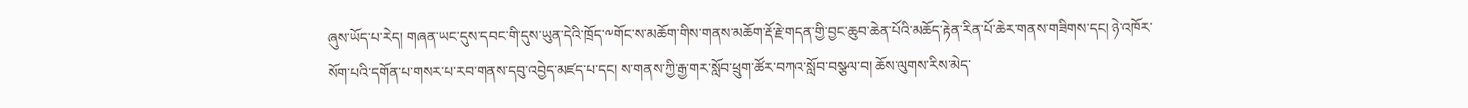ཞུས་ཡོད་པ་རེད། གཞན་ཡང་དུས་དབང་གི་དུས་ཡུན་དེའི་ཁྲོད་༸གོང་ས་མཆོག་གིས་གནས་མཆོག་རྡོ་རྗེ་གདན་གྱི་བྱང་ཆུབ་ཆེན་པོའི་མཆོད་རྟེན་རིན་པོ་ཆེར་གནས་གཟིགས་དང། ཉེ་འཁོར་སོག་པའི་དགོན་པ་གསར་པ་རབ་གནས་དབུ་འབྱེད་མཛད་པ་དང། ས་གནས་ཀྱི་རྒྱ་གར་སློབ་ཕྲུག་ཚོར་བཀའ་སློབ་བསྩལ་བ། ཆོས་ལུགས་རིས་མེད་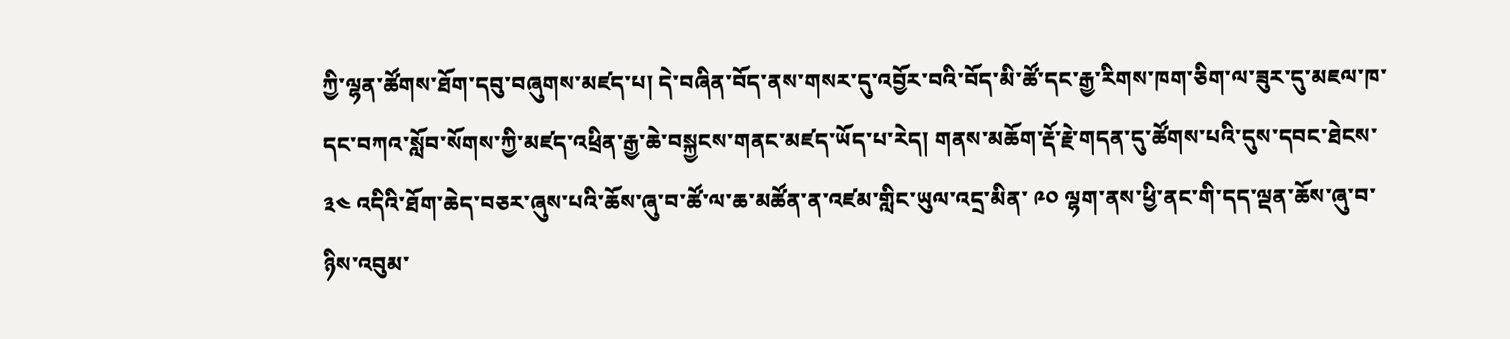ཀྱི་ལྷན་ཚོགས་ཐོག་དབུ་བཞུགས་མཛད་པ། དེ་བཞིན་བོད་ནས་གསར་དུ་འབྱོར་བའི་བོད་མི་ཚོ་དང་རྒྱ་རིགས་ཁག་ཅིག་ལ་ཟུར་དུ་མཇལ་ཁ་དང་བཀའ་སློབ་སོགས་ཀྱི་མཛད་འཕྲིན་རྒྱ་ཆེ་བསྐྱངས་གནང་མཛད་ཡོད་པ་རེད། གནས་མཆོག་རྡོ་རྗེ་གདན་དུ་ཚོགས་པའི་དུས་དབང་ཐེངས་ ༣༤ འདིའི་ཐོག་ཆེད་བཅར་ཞུས་པའི་ཆོས་ཞུ་བ་ཚོ་ལ་ཆ་མཚོན་ན་འཛམ་གླིང་ཡུལ་འདྲ་མིན་ ༩༠ ལྷག་ནས་ཕྱི་ནང་གི་དད་ལྡན་ཆོས་ཞུ་བ་ཉིས་འབུམ་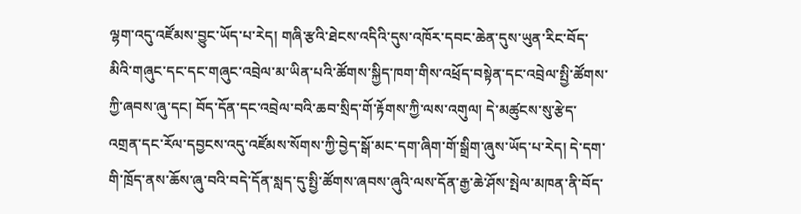ལྷག་འདུ་འཛོམས་བྱུང་ཡོད་པ་རེད། གཞི་རྩའི་ཐེངས་འདིའི་དུས་འཁོར་དབང་ཆེན་དུས་ཡུན་རིང་བོད་མིའི་གཞུང་དང་དང་གཞུང་འབྲེལ་མ་ཡིན་པའི་ཚོགས་སྐྱིད་ཁག་གིས་འཕྲོད་བསྟེན་དང་འབྲེལ་སྤྱི་ཚོགས་ཀྱི་ཞབས་ཞུ་དང། བོད་དོན་དང་འབྲེལ་བའི་ཆབ་སྲིད་གོ་རྟོགས་ཀྱི་ལས་འགུལ། དེ་མཚུངས་སུ་རྩེད་འགྲན་དང་རོལ་དབྱངས་འདུ་འཛོམས་སོགས་ཀྱི་བྱེད་སྒོ་མང་དག་ཞིག་གོ་སྒྲིག་ཞུས་ཡོད་པ་རེད། དེ་དག་གི་ཁྲོད་ནས་ཆོས་ཞུ་བའི་བདེ་དོན་སླད་དུ་སྤྱི་ཚོགས་ཞབས་ཞུའི་ལས་དོན་རྒྱ་ཆེ་ཤོས་སྤེལ་མཁན་ནི་བོད་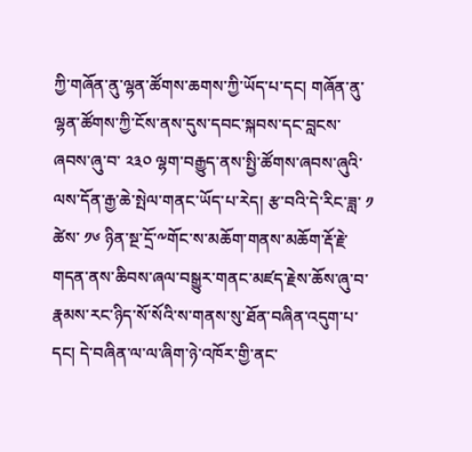ཀྱི་གཞོན་ནུ་ལྷན་ཚོགས་ཆགས་ཀྱི་ཡོད་པ་དང། གཞོན་ནུ་ལྷན་ཚོགས་ཀྱི་ངོས་ནས་དུས་དབང་སྐབས་དང་བླངས་ཞབས་ཞུ་བ་ ༢༣༠ ལྷག་བརྒྱུད་ནས་སྤྱི་ཚོགས་ཞབས་ཞུའི་ལས་དོན་རྒྱ་ཆེ་སྤེལ་གནང་ཡོད་པ་རེད། རྩ་བའི་དེ་རིང་ཟླ་ ༡ ཚེས་ ༡༦ ཉིན་སྔ་དྲོ་༸གོང་ས་མཆོག་གནས་མཆོག་རྡོ་རྗེ་གདན་ནས་ཆིབས་ཞལ་བསྒྱུར་གནང་མཛད་རྗེས་ཆོས་ཞུ་བ་རྣམས་རང་ཉིད་སོ་སོའི་ས་གནས་སུ་ཐོན་བཞིན་འདུག་པ་དང། དེ་བཞིན་ལ་ལ་ཞིག་ཉེ་འཁོར་གྱི་ནང་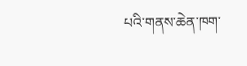པའི་གནས་ཆེན་ཁག་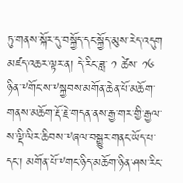ཏུ་གནས་སྐོར་དུ་བསྐྱོད་དང་སྐྱོད་མུས་རེད་འདུག  མཛད་འཆར་ལྟར་ན། དེ་རིང་ཟླ་ ༡ ཚེས་ ༡༦ ཉིན་༸གོང་ས་༸སྐྱབས་མགོན་ཆེན་པོ་མཆོག་གནས་མཆོག་རྡོ་རྗེ་གདན་ནས་རྒྱ་གར་གྱི་རྒྱལ་ས་ལྡི་ལིར་ཆིབས་༸ཞལ་བསྒྱུར་གནང་ཡོད་པ་དང་། མགོན་པོ་༸གང་ཉིད་མཆོག་ཉིན་ཤས་རིང་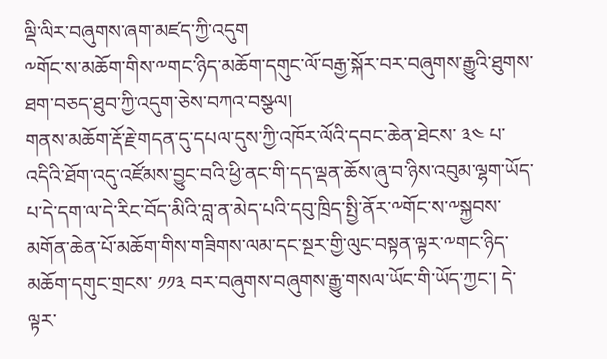ལྡི་ལིར་བཞུགས་ཞག་མཛད་ཀྱི་འདུག
༸གོང་ས་མཆོག་གིས་༸གང་ཉིད་མཆོག་དགུང་ལོ་བརྒྱ་སྐོར་བར་བཞུགས་རྒྱུའི་ཐུགས་ཐག་བཅད་ཐུབ་ཀྱི་འདུག་ཅེས་བཀའ་བསྩལ།
གནས་མཆོག་རྡོ་རྗེ་གདན་དུ་དཔལ་དུས་ཀྱི་འཁོར་ལོའི་དབང་ཆེན་ཐེངས་ ༣༤ པ་འདིའི་ཐོག་འདུ་འཛོམས་བྱུང་བའི་ཕྱི་ནང་གི་དད་ལྡན་ཆོས་ཞུ་བ་ཉིས་འབུམ་ལྷག་ཡོད་པ་དེ་དག་ལ་དེ་རིང་བོད་མིའི་བླ་ན་མེད་པའི་དབུ་ཁྲིད་སྤྱི་ནོར་༸གོང་ས་༸སྐྱབས་མགོན་ཆེན་པོ་མཆོག་གིས་གཟིགས་ལམ་དང་སྔར་གྱི་ལུང་བསྟན་ལྟར་༸གང་ཉིད་མཆོག་དགུང་གྲངས་ ༡༡༣ བར་བཞུགས་བཞུགས་རྒྱུ་གསལ་ཡོང་གི་ཡོད་ཀྱང་། དེ་ལྟར་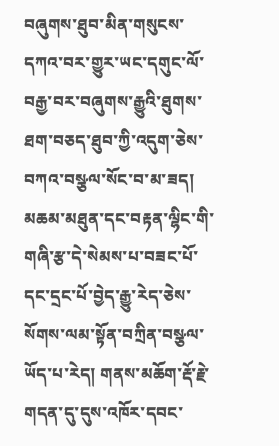བཞུགས་ཐུབ་མིན་གསུངས་དཀའ་བར་གྱུར་ཡང་དགུང་ལོ་བརྒྱ་བར་བཞུགས་རྒྱུའི་ཐུགས་ཐག་བཅད་ཐུབ་ཀྱི་འདུག་ཅེས་བཀའ་བསྩལ་སོང་བ་མ་ཟད། མཆམ་མཐུན་དང་བརྟན་ལྷིང་གི་གཞི་རྩ་དེ་སེམས་པ་བཟང་པོ་དང་དྲང་པོ་བྱེད་རྒྱུ་རེད་ཅེས་སོགས་ལམ་སྟོན་བཀྲིན་བསྩལ་ཡོད་པ་རེད། གནས་མཆོག་རྡོ་རྗེ་གདན་དུ་དུས་འཁོར་དབང་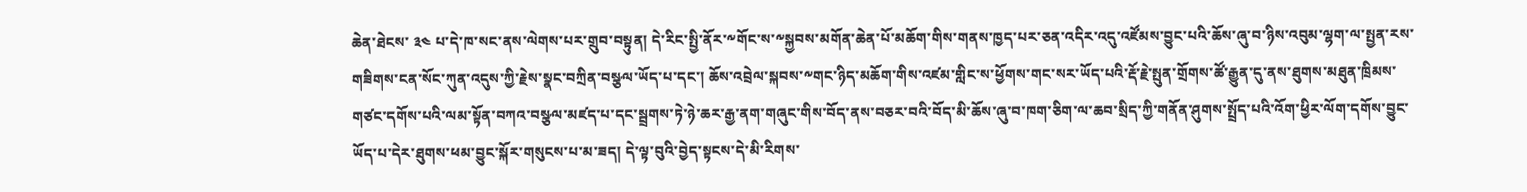ཆེན་ཐེངས་ ༣༤ པ་དེ་ཁ་སང་ནས་ལེགས་པར་གྲུབ་བསྟུན། དེ་རིང་སྤྱི་ནོར་༸གོང་ས་༸སྐྱབས་མགོན་ཆེན་པོ་མཆོག་གིས་གནས་ཁྱད་པར་ཅན་འདིར་འདུ་འཛོམས་བྱུང་པའི་ཆོས་ཞུ་བ་ཉིས་འབུམ་ལྷག་ལ་སྤྱན་རས་གཟིགས་ངན་སོང་ཀུན་འདུས་ཀྱི་རྗེས་སྣང་བཀྲིན་བསྩལ་ཡོད་པ་དང་། ཆོས་འབྲེལ་སྐབས་༸གང་ཉིད་མཆོག་གིས་འཛམ་གླིང་ས་ཕྱོགས་གང་སར་ཡོད་པའི་རྡོ་རྗེ་སྤུན་གྲོགས་ཚོ་རྒྱུན་དུ་ནས་ཐུགས་མཐུན་ཁྲིམས་གཙང་དགོས་པའི་ལམ་སྟོན་བཀའ་བསྩལ་མཛད་པ་དང་སྦྲགས་ཏེ་ཉེ་ཆར་རྒྱ་ནག་གཞུང་གིས་བོད་ནས་བཅར་བའི་བོད་མི་ཆོས་ཞུ་བ་ཁག་ཅིག་ལ་ཆབ་སྲིད་ཀྱི་གནོན་ཤུགས་སྤྲོད་པའི་འོག་ཕྱིར་ལོག་དགོས་བྱུང་ཡོད་པ་དེར་ཐུགས་ཕམ་བྱུང་སྐོར་གསུངས་པ་མ་ཟད། དེ་ལྟ་བུའི་བྱེད་སྟངས་དེ་མི་རིགས་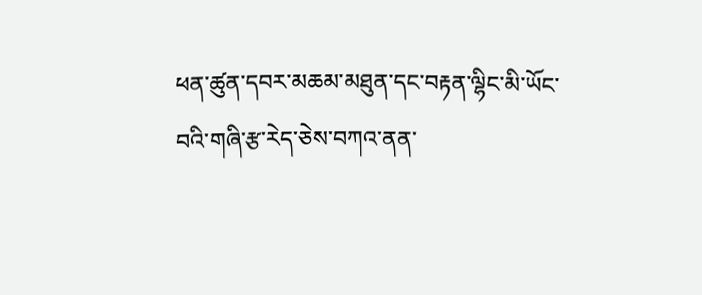ཕན་ཚུན་དབར་མཆམ་མཐུན་དང་བརྟན་ལྷིང་མི་ཡོང་བའི་གཞི་རྩ་རེད་ཅེས་བཀའ་ནན་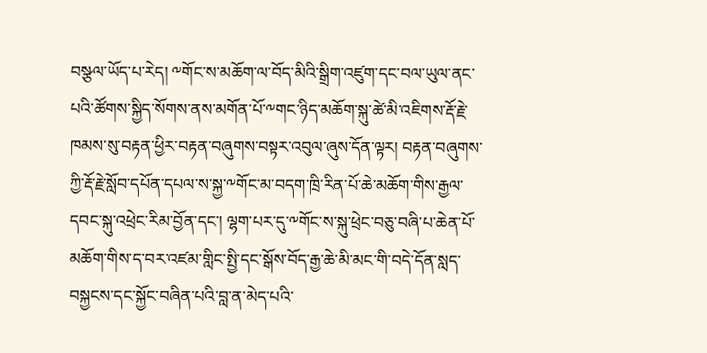བསྩལ་ཡོད་པ་རེད། ༸གོང་ས་མཆོག་ལ་བོད་མིའི་སྒྲིག་འཛུག་དང་བལ་ཡུལ་ནང་པའི་ཚོགས་སྐྱིད་སོགས་ནས་མགོན་པོ་༸གང་ཉིད་མཆོག་སྐུ་ཚེ་མི་འཇིགས་རྡོ་རྗེ་ཁམས་སུ་བརྟན་ཕྱིར་བརྟན་བཞུགས་བསྟར་འབུལ་ཞུས་དོན་ལྟར། བརྟན་བཞུགས་ཀྱི་རྡོ་རྗེ་སློབ་དཔོན་དཔལ་ས་སྐྱ་༸གོང་མ་བདག་ཁྲི་རིན་པོ་ཆེ་མཆོག་གིས་རྒྱལ་དབང་སྐུ་འཕྲེང་རིམ་བྱོན་དང་། ལྷག་པར་དུ་༸གོང་ས་སྐུ་ཕྲེང་བཅུ་བཞི་པ་ཆེན་པོ་མཆོག་གིས་ད་བར་འཛམ་གླིང་སྤྱི་དང་སྒོས་བོད་རྒྱ་ཆེ་མི་མང་གི་བདེ་དོན་སླད་བསྐྱངས་དང་སྐྱོང་བཞིན་པའི་བླ་ན་མེད་པའི་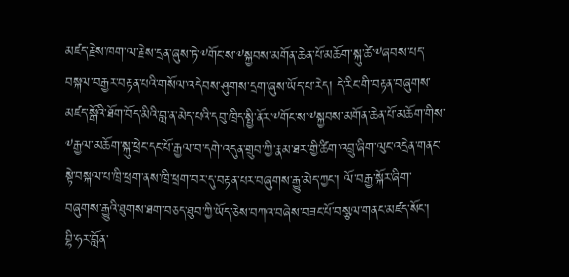མཛད་རྗེས་ཁག་ལ་རྗེས་དྲན་ཞུས་ཏེ་༸གོང་ས་༸སྐྱབས་མགོན་ཆེན་པོ་མཆོག་སྐུ་ཚེ་༸ཞབས་པད་བསྐལ་བརྒྱར་བརྟན་པའི་གསོལ་འདེབས་ཤུགས་དྲག་ཞུས་ཡོད་པ་རེད། དེ་རིང་གི་བརྟན་བཞུགས་མཛད་སྒོའི་ཐོག་བོད་མིའི་བླ་ན་མེད་པའི་དབུ་ཁྲིད་སྤྱི་ནོར་༸གོང་ས་༸སྐྱབས་མགོན་ཆེན་པོ་མཆོག་གིས་༸རྒྱལ་མཆོག་སྐུ་ཕྲེང་དང་པོ་རྒྱལ་བ་དགེ་འདུན་གྲུབ་ཀྱི་རྣམ་ཐར་གྱི་ཚིག་འབྲུ་ཞིག་ལུང་འདྲེན་གནང་སྟེ་བསྐལ་པ་ཁྲི་ཕྲག་ནས་ཁྲི་ཕྲག་བར་དུ་བརྟན་པར་བཞུགས་རྒྱུ་མེད་ཀྱང་། ལོ་བརྒྱ་སྐོར་ཞིག་བཞུགས་རྒྱུའི་ཐུགས་ཐག་བཅད་ཐུབ་ཀྱི་ཡོད་ཅེས་བཀའ་བཞེས་བཟང་པོ་བསྩལ་གནང་མཛད་སོང་།
བྷི་ཧར་བློན་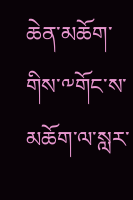ཆེན་མཆོག་གིས་༸གོང་ས་མཆོག་ལ་སླར་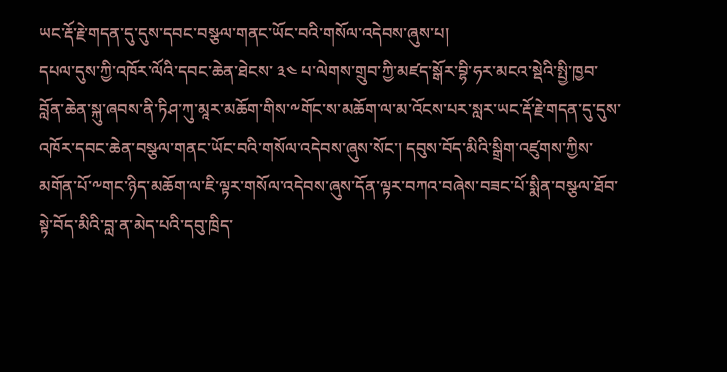ཡང་རྡོ་རྗེ་གདན་དུ་དུས་དབང་བསྩལ་གནང་ཡོང་བའི་གསོལ་འདེབས་ཞུས་པ།
དཔལ་དུས་ཀྱི་འཁོར་ལོའི་དབང་ཆེན་ཐེངས་ ༣༤ པ་ལེགས་གྲུབ་ཀྱི་མཛད་སྒོར་བྷི་ཧར་མངའ་སྡེའི་སྤྱི་ཁྱབ་བློན་ཆེན་སྐུ་ཞབས་ནི་ཏིཤ་ཀུ་མཱར་མཆོག་གིས་༸གོང་ས་མཆོག་ལ་མ་འོངས་པར་སླར་ཡང་རྡོ་རྗེ་གདན་དུ་དུས་འཁོར་དབང་ཆེན་བསྩལ་གནང་ཡོང་བའི་གསོལ་འདེབས་ཞུས་སོང་། དབུས་བོད་མིའི་སྒྲིག་འཛུགས་ཀྱིས་མགོན་པོ་༸གང་ཉིད་མཆོག་ལ་ཇི་ལྟར་གསོལ་འདེབས་ཞུས་དོན་ལྟར་བཀའ་བཞེས་བཟང་པོ་སྨིན་བསྩལ་ཐོབ་སྟེ་བོད་མིའི་བླ་ན་མེད་པའི་དབུ་ཁྲིད་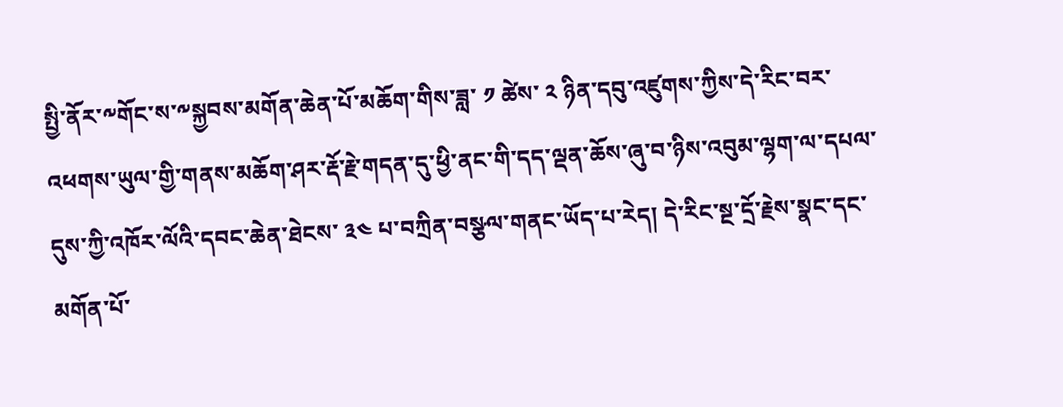སྤྱི་ནོར་༸གོང་ས་༸སྐྱབས་མགོན་ཆེན་པོ་མཆོག་གིས་ཟླ་ ༡ ཚེས་ ༢ ཉིན་དབུ་འཛུགས་ཀྱིས་དེ་རིང་བར་འཕགས་ཡུལ་གྱི་གནས་མཆོག་ཤར་རྡོ་རྗེ་གདན་དུ་ཕྱི་ནང་གི་དད་ལྡན་ཆོས་ཞུ་བ་ཉིས་འབུམ་ལྷག་ལ་དཔལ་དུས་ཀྱི་འཁོར་ལོའི་དབང་ཆེན་ཐེངས་ ༣༤ པ་བཀྲིན་བསྩལ་གནང་ཡོད་པ་རེད། དེ་རིང་སྔ་དྲོ་རྗེས་སྣང་དང་མགོན་པོ་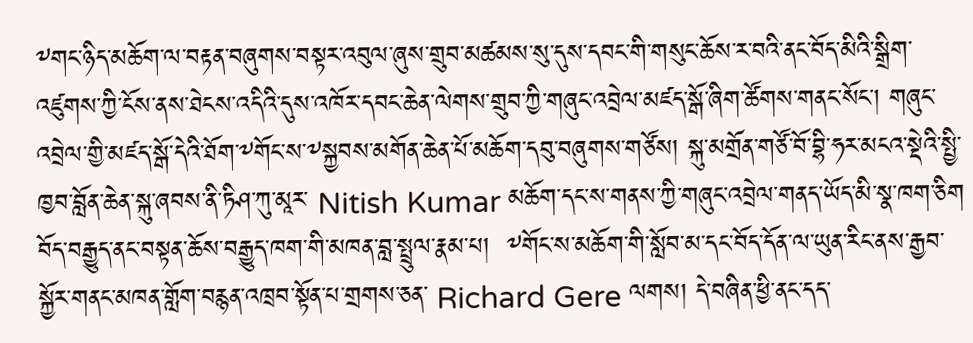༸གང་ཉིད་མཆོག་ལ་བརྟན་བཞུགས་བསྟར་འབུལ་ཞུས་གྲུབ་མཚམས་སུ་དུས་དབང་གི་གསུང་ཆོས་ར་བའི་ནང་བོད་མིའི་སྒྲིག་འཛུགས་ཀྱི་ངོས་ནས་ཐེངས་འདིའི་དུས་འཁོར་དབང་ཆེན་ལེགས་གྲུབ་ཀྱི་གཞུང་འབྲེལ་མཛད་སྒོ་ཞིག་ཚོགས་གནང་སོང་། གཞུང་འབྲེལ་གྱི་མཛད་སྒོ་དེའི་ཐོག་༸གོང་ས་༸སྐྱབས་མགོན་ཆེན་པོ་མཆོག་དབུ་བཞུགས་གཙོས། སྐུ་མགྲོན་གཙོ་བོ་བྷི་ཧར་མངའ་སྡེའི་སྤྱི་ཁྱབ་བློན་ཆེན་སྐུ་ཞབས་ནི་ཏིཤ་ཀུ་མཱར་ Nitish Kumar མཆོག་དང་ས་གནས་ཀྱི་གཞུང་འབྲེལ་གནད་ཡོད་མི་སྣ་ཁག་ཅིག  བོད་བརྒྱུད་ནང་བསྟན་ཆོས་བརྒྱུད་ཁག་གི་མཁན་བླ་སྤྲུལ་རྣམ་པ།  ༸གོང་ས་མཆོག་གི་སློབ་མ་དང་བོད་དོན་ལ་ཡུན་རིང་ནས་རྒྱབ་སྐྱོར་གནང་མཁན་གློག་བརྙན་འཁྲབ་སྟོན་པ་གྲགས་ཅན་ Richard Gere ལགས། དེ་བཞིན་ཕྱི་ནང་དད་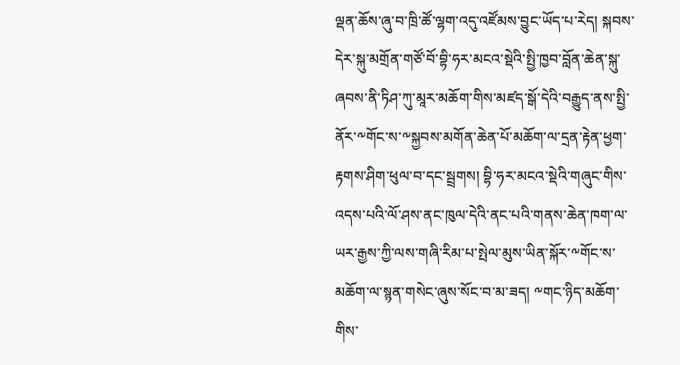ལྡན་ཆོས་ཞུ་བ་ཁྲི་ཚོ་ལྷག་འདུ་འཛོམས་བྱུང་ཡོད་པ་རེད། སྐབས་དེར་སྐུ་མགྲོན་གཙོ་བོ་བྷི་ཧར་མངའ་སྡེའི་སྤྱི་ཁྱབ་བློན་ཆེན་སྐུ་ཞབས་ནི་ཏིཤ་ཀུ་མཱར་མཆོག་གིས་མཛད་སྒོ་དེའི་བརྒྱུད་ནས་སྤྱི་ནོར་༸གོང་ས་༸སྐྱབས་མགོན་ཆེན་པོ་མཆོག་ལ་དྲན་རྟེན་ཕྱག་རྟགས་ཤིག་ཕུལ་བ་དང་སྦྲགས། བྷི་ཧར་མངའ་སྡེའི་གཞུང་གིས་འདས་པའི་ལོ་ཤས་ནང་ཁུལ་དེའི་ནང་པའི་གནས་ཆེན་ཁག་ལ་ཡར་རྒྱས་ཀྱི་ལས་གཞི་རིམ་པ་སྤེལ་མུས་ཡིན་སྐོར་༸གོང་ས་མཆོག་ལ་སྙན་གསེང་ཞུས་སོང་བ་མ་ཟད། ༸གང་ཉིད་མཆོག་གིས་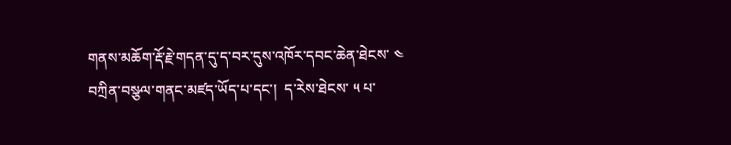གནས་མཆོག་རྡོ་རྗེ་གདན་དུ་ད་བར་དུས་འཁོར་དབང་ཆེན་ཐེངས་ ༤ བཀྲིན་བསྩལ་གནང་མཛད་ཡོད་པ་དང་།  ད་རེས་ཐེངས་ ༥ པ་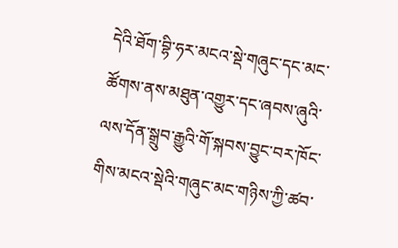དེའི་ཐོག་བྷི་ཧར་མངའ་སྡེ་གཞུང་དང་མང་ཚོགས་ནས་མཐུན་འགྱུར་དང་ཞབས་ཞུའི་ལས་དོན་སྒྲུབ་རྒྱུའི་གོ་སྐབས་བྱུང་བར་ཁོང་གིས་མངའ་སྡེའི་གཞུང་མང་གཉིས་ཀྱི་ཚབ་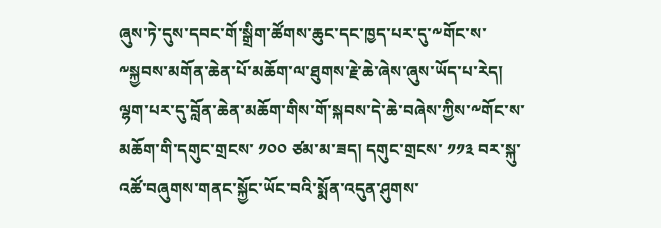ཞུས་ཏེ་དུས་དབང་གོ་སྒྲིག་ཚོགས་ཆུང་དང་ཁྱད་པར་དུ་༸གོང་ས་༸སྐྱབས་མགོན་ཆེན་པོ་མཆོག་ལ་ཐུགས་རྗེ་ཆེ་ཞེས་ཞུས་ཡོད་པ་རེད། ལྷག་པར་དུ་བློན་ཆེན་མཆོག་གིས་གོ་སྐབས་དེ་ཆེ་བཞེས་ཀྱིས་༸གོང་ས་མཆོག་གི་དགུང་གྲངས་ ༡༠༠ ཙམ་མ་ཟད། དགུང་གྲངས་ ༡༡༣ བར་སྐུ་འཚོ་བཞུགས་གནང་སྐྱོང་ཡོང་བའི་སྨོན་འདུན་ཤུགས་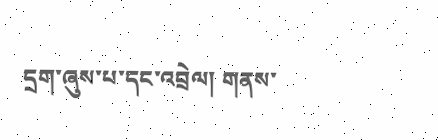དྲག་ཞུས་པ་དང་འབྲེལ། གནས་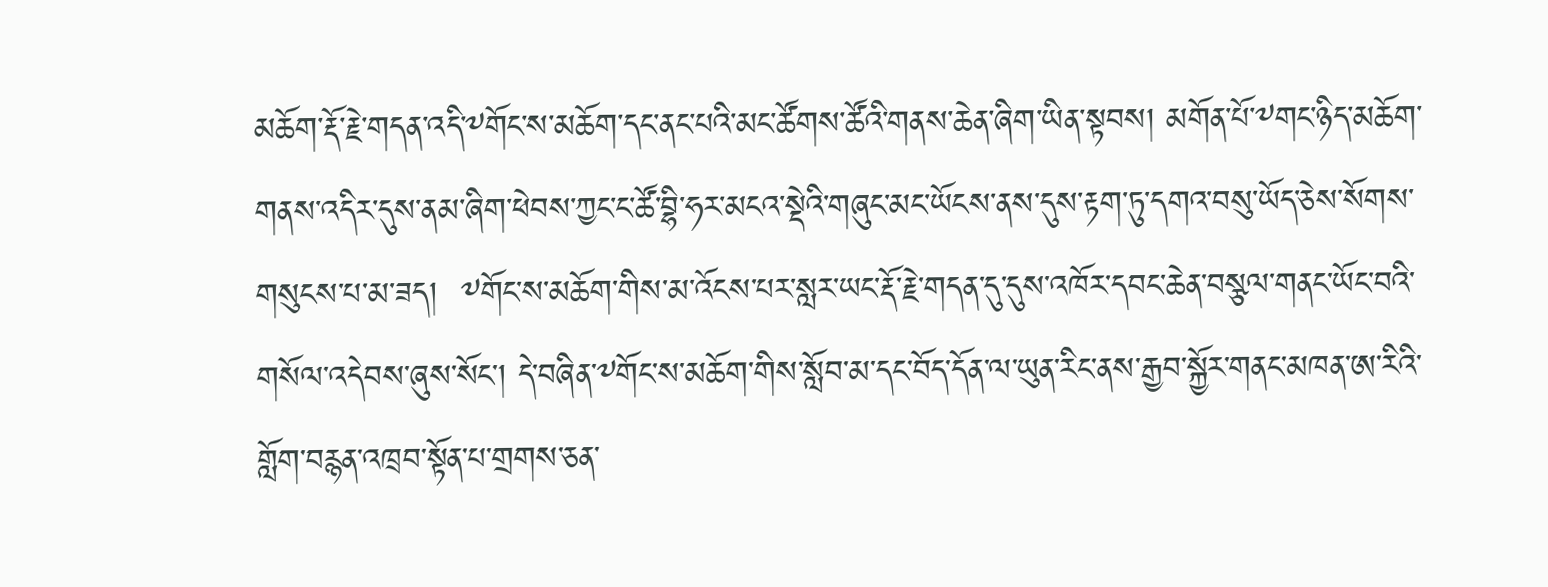མཆོག་རྡོ་རྗེ་གདན་འདི་༸གོང་ས་མཆོག་དང་ནང་པའི་མང་ཚོགས་ཚོའི་གནས་ཆེན་ཞིག་ཡིན་སྟབས། མགོན་པོ་༸གང་ཉིད་མཆོག་གནས་འདིར་དུས་ནམ་ཞིག་ཕེབས་ཀྱང་ང་ཚོ་བྷི་ཧར་མངའ་སྡེའི་གཞུང་མང་ཡོངས་ནས་དུས་རྟག་ཏུ་དགའ་བསུ་ཡོད་ཅེས་སོགས་གསུངས་པ་མ་ཟད།  ༸གོང་ས་མཆོག་གིས་མ་འོངས་པར་སླར་ཡང་རྡོ་རྗེ་གདན་དུ་དུས་འཁོར་དབང་ཆེན་བསྩལ་གནང་ཡོང་བའི་གསོལ་འདེབས་ཞུས་སོང་། དེ་བཞིན་༸གོང་ས་མཆོག་གིས་སློབ་མ་དང་བོད་དོན་ལ་ཡུན་རིང་ནས་རྒྱབ་སྐྱོར་གནང་མཁན་ཨ་རིའི་གློག་བརྙན་འཁྲབ་སྟོན་པ་གྲགས་ཅན་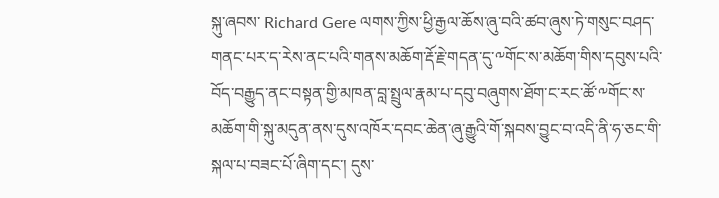སྐུ་ཞབས་ Richard Gere ལགས་ཀྱིས་ཕྱི་རྒྱལ་ཆོས་ཞུ་བའི་ཚབ་ཞུས་ཏེ་གསུང་བཤད་གནང་པར་ད་རེས་ནང་པའི་གནས་མཆོག་རྡོ་རྗེ་གདན་དུ་༸གོང་ས་མཆོག་གིས་དབུས་པའི་བོད་བརྒྱུད་ནང་བསྟན་གྱི་མཁན་བླ་སྤྲུལ་རྣམ་པ་དབུ་བཞུགས་ཐོག་ང་རང་ཚོ་༸གོང་ས་མཆོག་གི་སྐུ་མདུན་ནས་དུས་འཁོར་དབང་ཆེན་ཞུ་རྒྱུའི་གོ་སྐབས་བྱུང་བ་འདི་ནི་ཧ་ཅང་གི་སྐལ་པ་བཟང་པོ་ཞིག་དང་། དུས་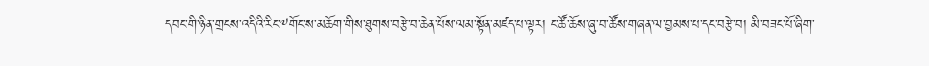དབང་གི་ཉིན་གྲངས་འདིའི་རིང་༸གོང་ས་མཆོག་གིས་ཐུགས་བརྩེ་བ་ཆེན་པོས་ལམ་སྟོན་མཛད་པ་ལྟར། ང་ཚོ་ཆོས་ཞུ་བ་ཚོས་གཞན་ལ་བྱམས་པ་དང་བརྩེ་བ། མི་བཟང་པོ་ཞིག་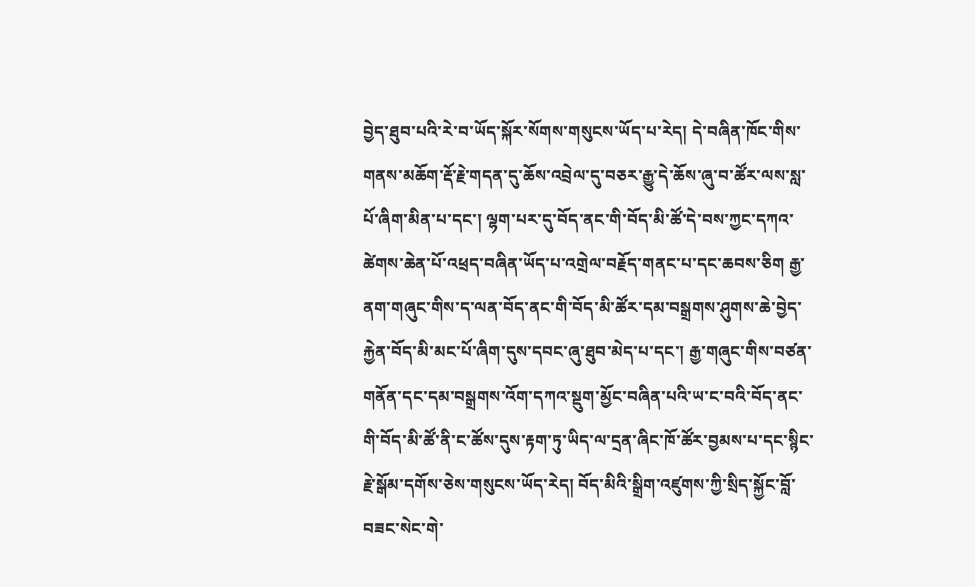བྱེད་ཐུབ་པའི་རེ་བ་ཡོད་སྐོར་སོགས་གསུངས་ཡོད་པ་རེད། དེ་བཞིན་ཁོང་གིས་གནས་མཆོག་རྡོ་རྗེ་གདན་དུ་ཆོས་འབྲེལ་དུ་བཅར་རྒྱུ་དེ་ཆོས་ཞུ་བ་ཚོར་ལས་སླ་པོ་ཞིག་མིན་པ་དང་། ལྷག་པར་དུ་བོད་ནང་གི་བོད་མི་ཚོ་དེ་བས་ཀྱང་དཀའ་ཚེགས་ཆེན་པོ་འཕྲད་བཞིན་ཡོད་པ་འགྲེལ་བརྗོད་གནང་པ་དང་ཆབས་ཅིག རྒྱ་ནག་གཞུང་གིས་ད་ལན་བོད་ནང་གི་བོད་མི་ཚོར་དམ་བསྒྲགས་ཤུགས་ཆེ་བྱེད་རྐྱེན་བོད་མི་མང་པོ་ཞིག་དུས་དབང་ཞུ་ཐུབ་མེད་པ་དང་། རྒྱ་གཞུང་གིས་བཙན་གནོན་དང་དམ་བསྒྲགས་འོག་དཀའ་སྡུག་མྱོང་བཞིན་པའི་ཡ་ང་བའི་བོད་ནང་གི་བོད་མི་ཚོ་ནི་ང་ཚོས་དུས་རྟག་ཏུ་ཡིད་ལ་དྲན་ཞིང་ཁོ་ཚོར་བྱམས་པ་དང་སྙིང་རྗེ་སྒོམ་དགོས་ཅེས་གསུངས་ཡོད་རེད། བོད་མིའི་སྒྲིག་འཛུགས་ཀྱི་སྲིད་སྐྱོང་བློ་བཟང་སེང་གེ་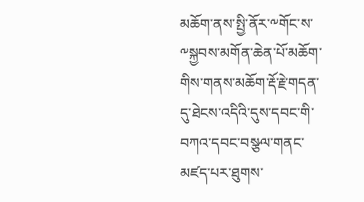མཆོག་ནས་སྤྱི་ནོར་༸གོང་ས་༸སྐྱབས་མགོན་ཆེན་པོ་མཆོག་གིས་གནས་མཆོག་རྡོ་རྗེ་གདན་དུ་ཐེངས་འདིའི་དུས་དབང་གི་བཀའ་དབང་བསྩལ་གནང་མཛད་པར་ཐུགས་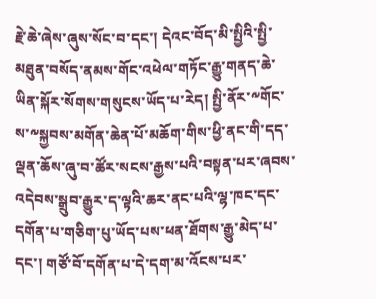རྗེ་ཆེ་ཞེས་ཞུས་སོང་བ་དང་། དེའང་བོད་མི་སྤྱིའི་སྤྱི་མཐུན་བསོད་ནམས་གོང་འཕེལ་གཏོང་རྒྱུ་གནད་ཆེ་ཡིན་སྐོར་སོགས་གསུངས་ཡོད་པ་རེད། སྤྱི་ནོར་༸གོང་ས་༸སྐྱབས་མགོན་ཆེན་པོ་མཆོག་གིས་ཕྱི་ནང་གི་དད་ལྡན་ཆོས་ཞུ་བ་ཚོར་སངས་རྒྱས་པའི་བསྟན་པར་ཞབས་འདེབས་སྒྲུབ་རྒྱུར་ད་ལྟའི་ཆར་ནང་པའི་ལྷ་ཁང་དང་དགོན་པ་གཅིག་པུ་ཡོད་པས་ཕན་ཐོགས་རྒྱུ་མེད་པ་དང་། གཙོ་བོ་དགོན་པ་དེ་དག་མ་འོངས་པར་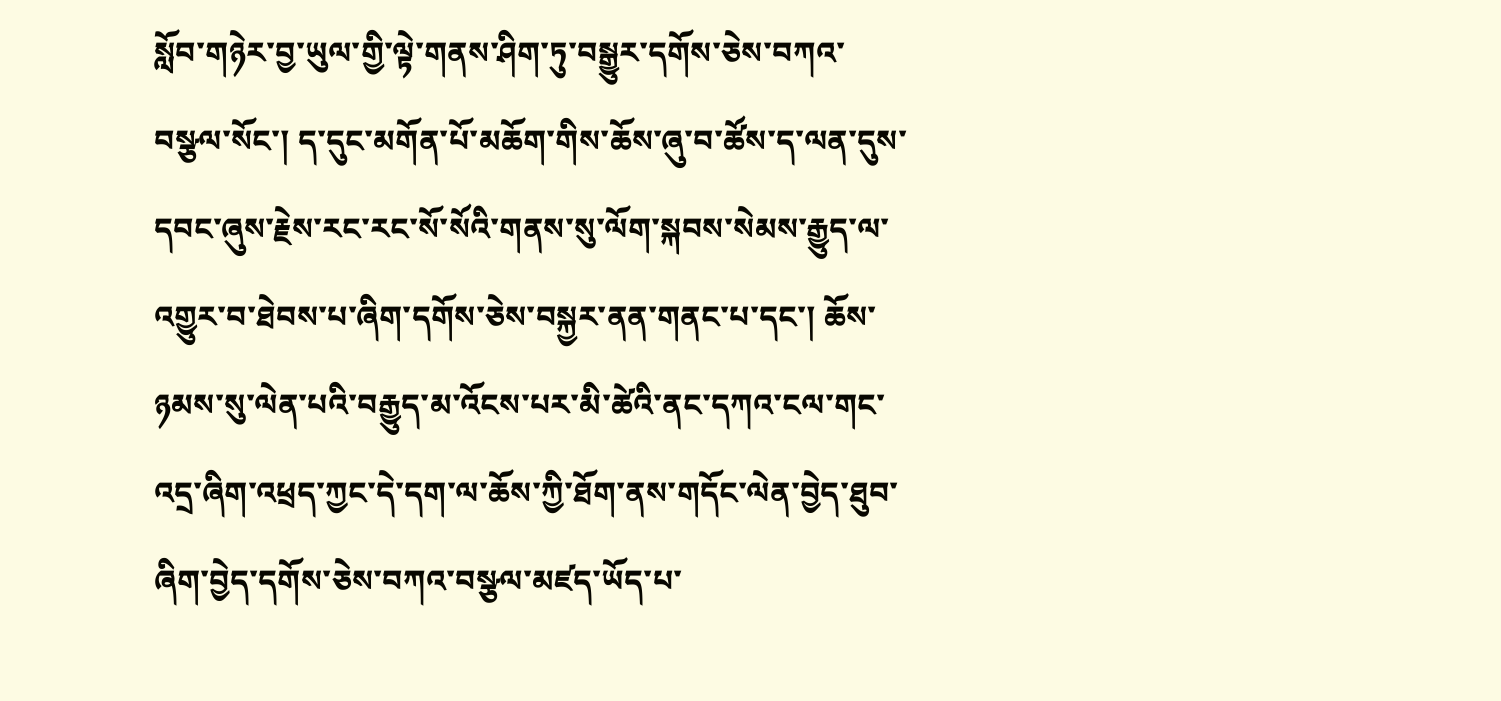སློབ་གཉེར་བྱ་ཡུལ་གྱི་ལྟེ་གནས་ཤིག་ཏུ་བསྒྱུར་དགོས་ཅེས་བཀའ་བསྩལ་སོང་། ད་དུང་མགོན་པོ་མཆོག་གིས་ཆོས་ཞུ་བ་ཚོས་ད་ལན་དུས་དབང་ཞུས་རྗེས་རང་རང་སོ་སོའི་གནས་སུ་ལོག་སྐབས་སེམས་རྒྱུད་ལ་འགྱུར་བ་ཐེབས་པ་ཞིག་དགོས་ཅེས་བསྐྱར་ནན་གནང་པ་དང་། ཆོས་ཉམས་སུ་ལེན་པའི་བརྒྱུད་མ་འོངས་པར་མི་ཚེའི་ནང་དཀའ་ངལ་གང་འདྲ་ཞིག་འཕྲད་ཀྱང་དེ་དག་ལ་ཆོས་ཀྱི་ཐོག་ནས་གདོང་ལེན་བྱེད་ཐུབ་ཞིག་བྱེད་དགོས་ཅེས་བཀའ་བསྩལ་མཛད་ཡོད་པ་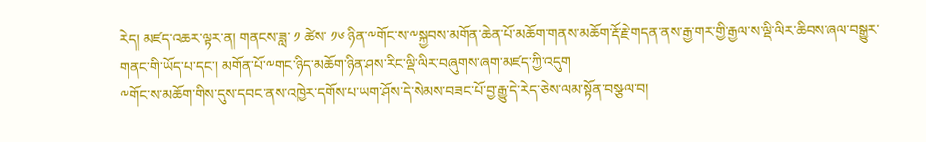རེད། མཛད་འཆར་ལྟར་ན། གནངས་ཟླ་ ༡ ཚེས་ ༡༦ ཉིན་༸གོང་ས་༸སྐྱབས་མགོན་ཆེན་པོ་མཆོག་གནས་མཆོག་རྡོ་རྗེ་གདན་ནས་རྒྱ་གར་གྱི་རྒྱལ་ས་ལྡི་ལིར་ཆིབས་ཞལ་བསྒྱུར་གནང་གི་ཡོད་པ་དང་། མགོན་པོ་༸གང་ཉིད་མཆོག་ཉིན་ཤས་རིང་ལྡི་ལིར་བཞུགས་ཞག་མཛད་ཀྱི་འདུག
༸གོང་ས་མཆོག་གིས་དུས་དབང་ནས་འཁྱེར་དགོས་པ་ཡག་ཤོས་དེ་སེམས་བཟང་པོ་བྱ་རྒྱུ་དེ་རེད་ཅེས་ལམ་སྟོན་བསྩལ་བ།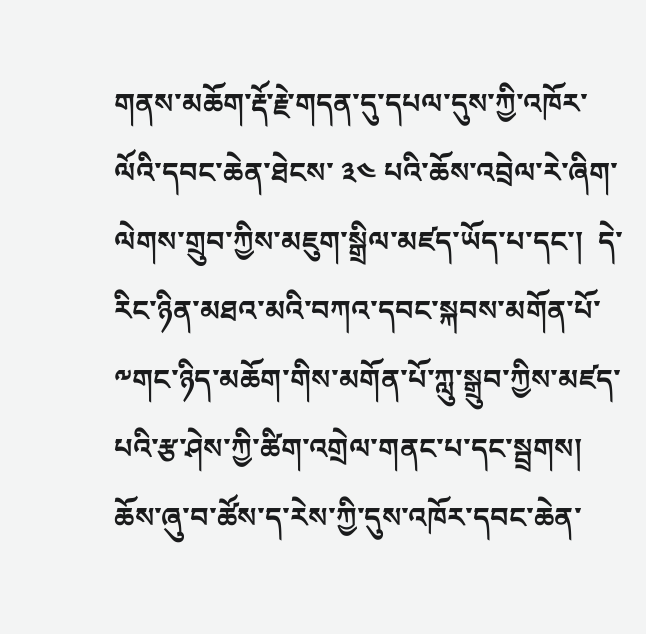གནས་མཆོག་རྡོ་རྗེ་གདན་དུ་དཔལ་དུས་ཀྱི་འཁོར་ལོའི་དབང་ཆེན་ཐེངས་ ༣༤ པའི་ཆོས་འབྲེལ་རེ་ཞིག་ལེགས་གྲུབ་ཀྱིས་མཇུག་སྒྲིལ་མཛད་ཡོད་པ་དང་།  དེ་རིང་ཉིན་མཐའ་མའི་བཀའ་དབང་སྐབས་མགོན་པོ་༸གང་ཉིད་མཆོག་གིས་མགོན་པོ་ཀླུ་སྒྲུབ་ཀྱིས་མཛད་པའི་རྩ་ཤེས་ཀྱི་ཚིག་འགྲེལ་གནང་པ་དང་སྦྲགས། ཆོས་ཞུ་བ་ཚོས་ད་རེས་ཀྱི་དུས་འཁོར་དབང་ཆེན་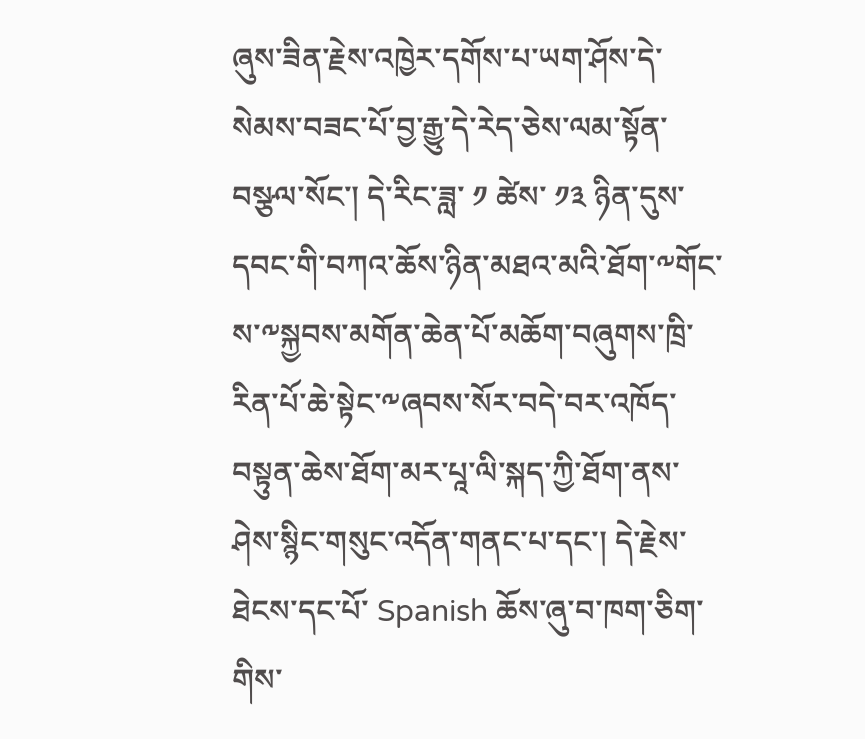ཞུས་ཟིན་རྗེས་འཁྱེར་དགོས་པ་ཡག་ཤོས་དེ་སེམས་བཟང་པོ་བྱ་རྒྱུ་དེ་རེད་ཅེས་ལམ་སྟོན་བསྩལ་སོང་། དེ་རིང་ཟླ་ ༡ ཚེས་ ༡༣ ཉིན་དུས་དབང་གི་བཀའ་ཆོས་ཉིན་མཐའ་མའི་ཐོག་༸གོང་ས་༸སྐྱབས་མགོན་ཆེན་པོ་མཆོག་བཞུགས་ཁྲི་རིན་པོ་ཆེ་སྟེང་༸ཞབས་སོར་བདེ་བར་འཁོད་བསྟུན་ཆེས་ཐོག་མར་པཱ་ལི་སྐད་ཀྱི་ཐོག་ནས་ཤེས་སྙིང་གསུང་འདོན་གནང་པ་དང་། དེ་རྗེས་ཐེངས་དང་པོ་ Spanish ཆོས་ཞུ་བ་ཁག་ཅིག་གིས་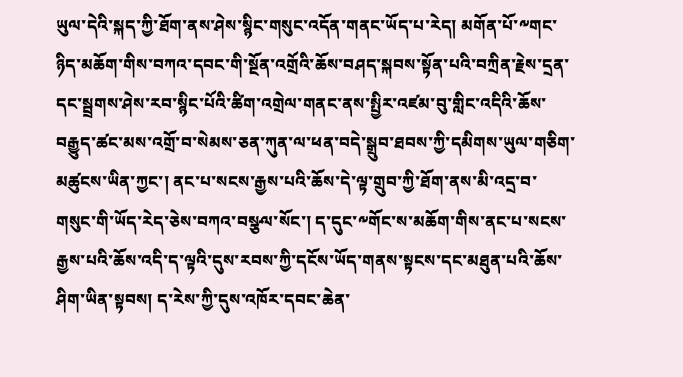ཡུལ་དེའི་སྐད་ཀྱི་ཐོག་ནས་ཤེས་སྙིང་གསུང་འདོན་གནང་ཡོད་པ་རེད། མགོན་པོ་༸གང་ཉིད་མཆོག་གིས་བཀའ་དབང་གི་སྔོན་འགྲོའི་ཆོས་བཤད་སྐབས་སྟོན་པའི་བཀྲིན་རྗེས་དྲན་དང་སྦྲགས་ཤེས་རབ་སྙིང་པོའི་ཚིག་འགྲེལ་གནང་ནས་སྤྱིར་འཛམ་བུ་གླིང་འདིའི་ཆོས་བརྒྱུད་ཚང་མས་འགྲོ་བ་སེམས་ཅན་ཀུན་ལ་ཕན་བདེ་སྒྲུབ་ཐབས་ཀྱི་དམིགས་ཡུལ་གཅིག་མཚུངས་ཡིན་ཀྱང་། ནང་པ་སངས་རྒྱས་པའི་ཆོས་དེ་ལྟ་གྲུབ་ཀྱི་ཐོག་ནས་མི་འདྲ་བ་གསུང་གི་ཡོད་རེད་ཅེས་བཀའ་བསྩལ་སོང་། ད་དུང་༸གོང་ས་མཆོག་གིས་ནང་པ་སངས་རྒྱས་པའི་ཆོས་འདི་ད་ལྟའི་དུས་རབས་ཀྱི་དངོས་ཡོད་གནས་སྟངས་དང་མཐུན་པའི་ཆོས་ཤིག་ཡིན་སྟབས། ད་རེས་ཀྱི་དུས་འཁོར་དབང་ཆེན་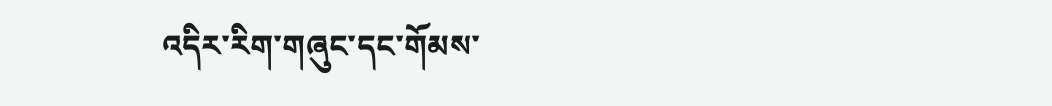འདིར་རིག་གཞུང་དང་གོམས་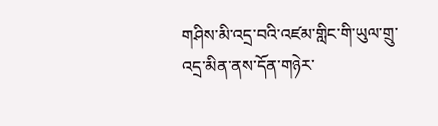གཤིས་མི་འདྲ་བའི་འཛམ་གླིང་གི་ཡུལ་གྲུ་འདྲ་མིན་ནས་དོན་གཉེར་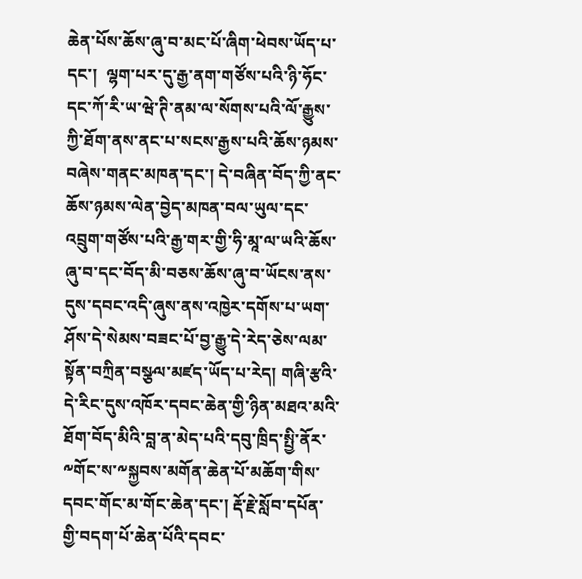ཆེན་པོས་ཆོས་ཞུ་བ་མང་པོ་ཞིག་ཕེབས་ཡོད་པ་དང་།  ལྷག་པར་དུ་རྒྱ་ནག་གཙོས་པའི་ཉི་ཧོང་དང་ཀོ་རི་ཡ་ཝེ་ཊི་ནམ་ལ་སོགས་པའི་ལོ་རྒྱུས་ཀྱི་ཐོག་ནས་ནང་པ་སངས་རྒྱས་པའི་ཆོས་ཉམས་བཞེས་གནང་མཁན་དང་། དེ་བཞིན་བོད་ཀྱི་ནང་ཆོས་ཉམས་ལེན་བྱེད་མཁན་བལ་ཡུལ་དང་འབྲུག་གཙོས་པའི་རྒྱ་གར་གྱི་ཧི་མཱ་ལ་ཡའི་ཆོས་ཞུ་བ་དང་བོད་མི་བཅས་ཆོས་ཞུ་བ་ཡོངས་ནས་དུས་དབང་འདི་ཞུས་ནས་འཁྱེར་དགོས་པ་ཡག་ཤོས་དེ་སེམས་བཟང་པོ་བྱ་རྒྱུ་དེ་རེད་ཅེས་ལམ་སྟོན་བཀྲིན་བསྩལ་མཛད་ཡོད་པ་རེད། གཞི་རྩའི་དེ་རིང་དུས་འཁོར་དབང་ཆེན་གྱི་ཉིན་མཐའ་མའི་ཐོག་བོད་མིའི་བླ་ན་མེད་པའི་དབུ་ཁྲིད་སྤྱི་ནོར་༸གོང་ས་༸སྐྱབས་མགོན་ཆེན་པོ་མཆོག་གིས་དབང་གོང་མ་གོང་ཆེན་དང་། རྡོ་རྗེ་སློབ་དཔོན་གྱི་བདག་པོ་ཆེན་པོའི་དབང་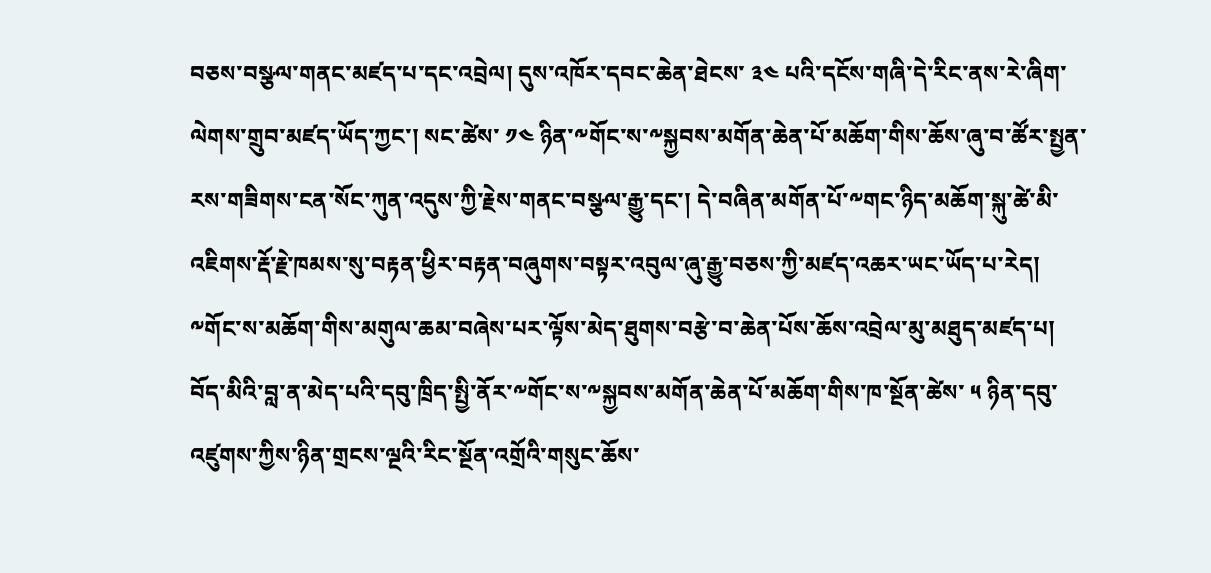བཅས་བསྩལ་གནང་མཛད་པ་དང་འབྲེལ། དུས་འཁོར་དབང་ཆེན་ཐེངས་ ༣༤ པའི་དངོས་གཞི་དེ་རིང་ནས་རེ་ཞིག་ལེགས་གྲུབ་མཛད་ཡོད་ཀྱང་། སང་ཚེས་ ༡༤ ཉིན་༸གོང་ས་༸སྐྱབས་མགོན་ཆེན་པོ་མཆོག་གིས་ཆོས་ཞུ་བ་ཚོར་སྤྱན་རས་གཟིགས་ངན་སོང་ཀུན་འདུས་ཀྱི་རྗེས་གནང་བསྩལ་རྒྱུ་དང་། དེ་བཞིན་མགོན་པོ་༸གང་ཉིད་མཆོག་སྐུ་ཚེ་མི་འཇིགས་རྡོ་རྗེ་ཁམས་སུ་བརྟན་ཕྱིར་བརྟན་བཞུགས་བསྟར་འབུལ་ཞུ་རྒྱུ་བཅས་ཀྱི་མཛད་འཆར་ཡང་ཡོད་པ་རེད།
༸གོང་ས་མཆོག་གིས་མགུལ་ཆམ་བཞེས་པར་ལྟོས་མེད་ཐུགས་བརྩེ་བ་ཆེན་པོས་ཆོས་འབྲེལ་མུ་མཐུད་མཛད་པ།
བོད་མིའི་བླ་ན་མེད་པའི་དབུ་ཁྲིད་སྤྱི་ནོར་༸གོང་ས་༸སྐྱབས་མགོན་ཆེན་པོ་མཆོག་གིས་ཁ་སྔོན་ཚེས་ ༥ ཉིན་དབུ་འཛུགས་ཀྱིས་ཉིན་གྲངས་ལྔའི་རིང་སྔོན་འགྲོའི་གསུང་ཆོས་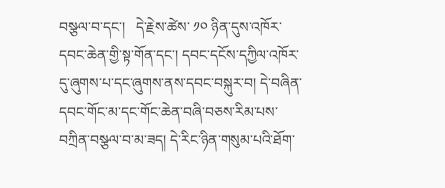བསྩལ་བ་དང་།   དེ་རྗེས་ཚེས་ ༡༠ ཉིན་དུས་འཁོར་དབང་ཆེན་གྱི་སྟ་གོན་དང་། དབང་དངོས་དཀྱིལ་འཁོར་དུ་ཞུགས་པ་དང་ཞུགས་ནས་དབང་བསྐུར་བ། དེ་བཞིན་དབང་གོང་མ་དང་གོང་ཆེན་བཞི་བཅས་རིམ་པས་བཀྲིན་བསྩལ་བ་མ་ཟད། དེ་རིང་ཉིན་གསུམ་པའི་ཐོག་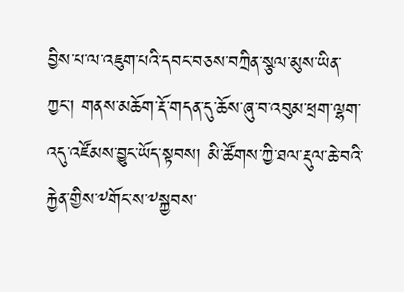བྱིས་པ་ལ་འཇུག་པའི་དབང་བཅས་བཀྲིན་སྩལ་མུས་ཡིན་ཀྱང་། གནས་མཆོག་རྡོ་གདན་དུ་ཆོས་ཞུ་བ་འབུམ་ཕྲག་ལྷག་འདུ་འཛོམས་བྱུང་ཡོད་སྟབས། མི་ཚོགས་ཀྱི་ཐལ་རྡུལ་ཆེ་བའི་རྐྱེན་གྱིས་༸གོང་ས་༸སྐྱབས་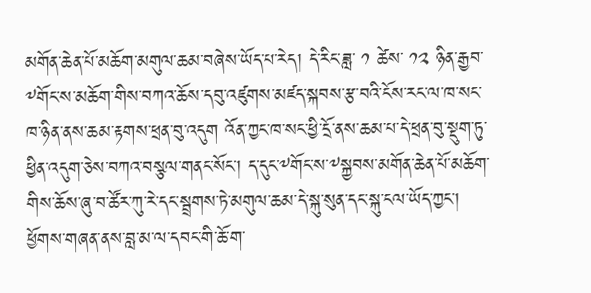མགོན་ཆེན་པོ་མཆོག་མགུལ་ཆམ་བཞེས་ཡོད་པ་རེད། དེ་རིང་ཟླ་ ༡ ཚེས་ ༡༢ ཉིན་རྒྱབ་༸གོང་ས་མཆོག་གིས་བཀའ་ཆོས་དབུ་འཛུགས་མཛད་སྐབས་རྩ་བའི་ངོས་རང་ལ་ཁ་སང་ཁ་ཉིན་ནས་ཆམ་རྟགས་ཕྲན་བུ་འདུག འོན་ཀྱང་ཁ་སང་ཕྱི་དྲོ་ནས་ཆམ་པ་དེ་ཕྲན་བུ་སྡུག་ཏུ་ཕྱིན་འདུག་ཅེས་བཀའ་བསྩལ་གནང་སོང་། ད་དུང་༸གོང་ས་༸སྐྱབས་མགོན་ཆེན་པོ་མཆོག་གིས་ཆོས་ཞུ་བ་ཚོར་ཀུ་རེ་དང་སྦྲགས་ཏེ་མགུལ་ཆམ་དེ་སྐུ་སུན་དང་སྐུ་ངལ་ཡོད་ཀྱང་། ཕྱོགས་གཞན་ནས་བླ་མ་ལ་དབང་གི་ཆོ་ག་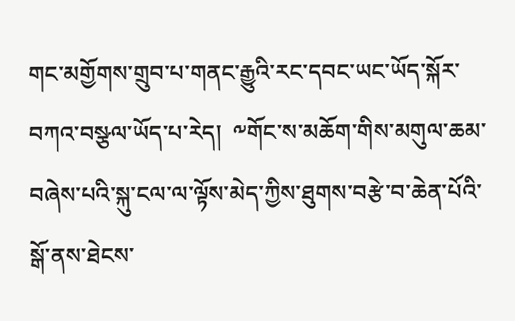གང་མགྱོགས་གྲུབ་པ་གནང་རྒྱུའི་རང་དབང་ཡང་ཡོད་སྐོར་བཀའ་བསྩལ་ཡོད་པ་རེད།  ༸གོང་ས་མཆོག་གིས་མགུལ་ཆམ་བཞེས་པའི་སྐུ་ངལ་ལ་ལྟོས་མེད་ཀྱིས་ཐུགས་བརྩེ་བ་ཆེན་པོའི་སྒོ་ནས་ཐེངས་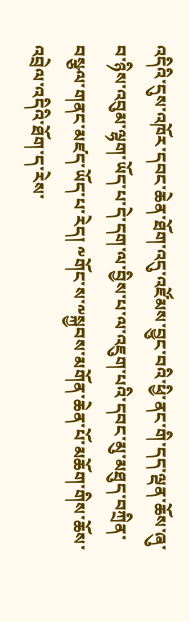འདིའི་དུས་འཁོར་དབང་ཆེན་ཐོག་འདུ་འཛོམས་བྱུང་བའི་ཕྱི་ནང་གི་དད་ལྡན་ཆོས་ཞུ་བ་ཉིས་འབུམ་ལྷག་ཡོད་པ་དེ་དག་ལ་བྱིས་པ་ལ་འཇུག་པའི་དབང་མུ་མཐུད་བཀྲིན་བསྩལ་གནང་མཛད་ཡོད་པ་རེད། ༸གོང་ས་༸སྐྱབས་མགོན་ཆེན་པོ་མཆོག་གིས་ཆོས་འབྲེལ་འདིའི་ཐོག་ད་རེས་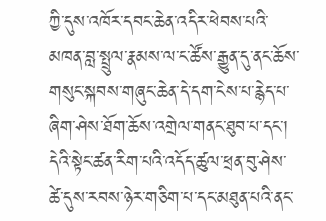ཀྱི་དུས་འཁོར་དབང་ཆེན་འདིར་ཕེབས་པའི་མཁན་བླ་སྤྲུལ་རྣམས་ལ་ང་ཚོས་རྒྱུན་དུ་ནང་ཆོས་གསུང་སྐབས་གཞུང་ཆེན་དེ་དག་ངེས་པ་རྙེད་པ་ཞིག་ཤེས་ཐོག་ཆོས་འགྲེལ་གནང་ཐུབ་པ་དང་། དེའི་སྟེང་ཚན་རིག་པའི་འདོད་ཚུལ་ཕྲན་བུ་ཤེས་ཚེ་དུས་རབས་ཉེར་གཅིག་པ་དང་མཐུན་པའི་ནང་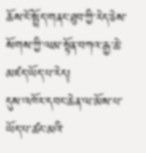ཆོས་ངོ་སྤྲོད་གནང་ཐུབ་ཀྱི་རེད་ཅེས་སོགས་ཀྱི་ལམ་སྟོན་བཀའ་རྒྱ་ཆེ་མཛད་ཡོད་པ་རེད།
དུས་འཁོར་དབང་ཆེན་ལ་མོས་པ་ཡོད་པ་ཚང་མའི་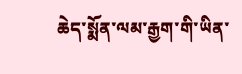ཆེད་སྨོན་ལམ་རྒྱག་གི་ཡིན་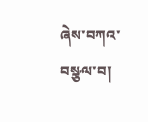ཞེས་བཀའ་བསྩལ་བ།